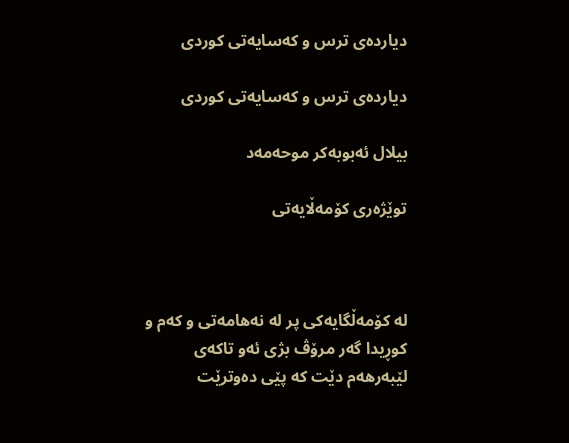دیارده‌ی ترس و که‌سایه‌تی کوردی

دیارده‌ی ترس و كه‌سایه‌تی كوردی

بیلال ئه‌بوبه‌كر موحه‌مه‌د

توێژه‌ری كۆمه‌ڵایه‌تی



له‌ كۆمه‌ڵگایه‌كی پر له‌ نه‌هامه‌تی و كه‌م و كوڕیدا گه‌ر مرۆڤ بژی ئه‌و تاكه‌ی لێبه‌رهه‌م دێت كه‌ پێی ده‌وترێت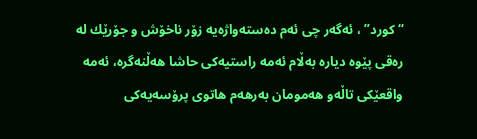“كورد” ، ئه‌گه‌ر چی ئه‌م ده‌سته‌واژه‌یه‌ زۆر ناخۆش و جۆرێك له‌ ره‌قی پێوه‌ دیاره‌ به‌ڵام ئه‌مه‌ راستیه‌كی حاشا هه‌ڵنه‌گره‌، ئه‌مه‌ واقعێكی تاڵه‌و هه‌مومان به‌رهه‌م هاتوی پرۆسه‌یه‌كی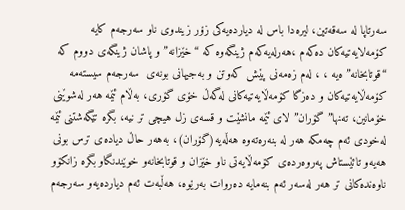سه‌رتاپا له‌ سه‌قه‌تین، لیره‌دا باس له‌ دیارده‌یه‌كی زۆر زیندوی ناو سه‌رجه‌م كایه‌ كۆمه‌لایه‌تیه‌كان ده‌كه‌م ،هه‌رله‌یه‌كه‌م ژینگه‌وه‌ كه‌ “خێزانه‌” و پاشان ژینگه‌ی دووم كه‌ “قوتابخانه‌” ه‌یه‌ ، ، له‌م زه‌مه‌نی پێش كه‌وتن و به‌جیهانی بونه‌ی  سه‌رجه‌م سیسته‌مه‌ كۆمه‌ڵایه‌تیه‌كان و ده‌زگا كۆمه‌ڵایه‌تیه‌كانی له‌گه‌ڵ خۆی گۆری، به‌ڵام ئێمه‌ هه‌ر له‌شوێنی خۆمانین، ته‌نها” گۆران” لای ئێمه‌ مانشێت و قسه‌ی زل هیچی تر نیه‌، بگره‌ تێگه‌شتنی ئێمه‌ له‌خودی ئه‌م چه‌مكه‌ هه‌ر له‌ بنه‌ره‌ته‌وه‌ هه‌ڵه‌یه‌(گۆران)، به‌هه‌ر حاڵ دیاده‌ی ترس بونی هه‌یه‌و تائێستاش په‌روه‌رده‌ی كۆمه‌ڵایه‌تی ناو خێزان و قوتابخانه‌و خوێندنگاو بگره‌ زانكۆو ناوه‌نده‌كانی تر هه‌ر له‌سه‌ر ئه‌م بنه‌مایه‌ ده‌روات به‌رێوه‌، هه‌ڵبه‌ت ئه‌م دیارده‌یه‌و سه‌رجه‌م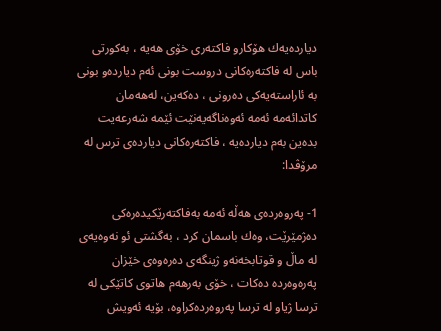دیارده‌یه‌ك هۆكارو فاكته‌ری خۆی هه‌یه‌ ، به‌كورتی باس له‌ فاكته‌ره‌كانی دروست بونی ئه‌م دیارده‌و بونی به‌ ئاراسته‌یه‌كی ده‌رونی ، ده‌كه‌ین، له‌هه‌مان كاتدائه‌مه‌ ئه‌مه‌ ئه‌وه‌ناگه‌یه‌نێت ئێمه‌ شه‌رعه‌یت بده‌ین به‌م دیارده‌یه‌ ، فاكته‌ره‌كانی دیارده‌ی ترس له‌ مرۆڤدا:

1- په‌روه‌رده‌ی هه‌ڵه‌ ئه‌مه‌ به‌فاكته‌رێكیده‌ره‌كی ده‌ژمێرێت، وه‌ك باسمان كرد ، به‌گشتی ئو نه‌وه‌یه‌ی له‌ ماڵ و قوتابخه‌نه‌و ژینگه‌ی ده‌ره‌وه‌ی خێزان په‌ره‌وه‌رده‌ ده‌كات ، خۆی به‌رهه‌م هاتوی كاتێكی له‌ ترسا ژیاو له‌ ترسا په‌روه‌رده‌كراوه‌، بۆیه‌ ئه‌ویش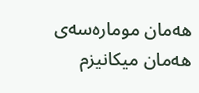هه‌مان موماره‌سه‌ی هه‌مان میكانیزم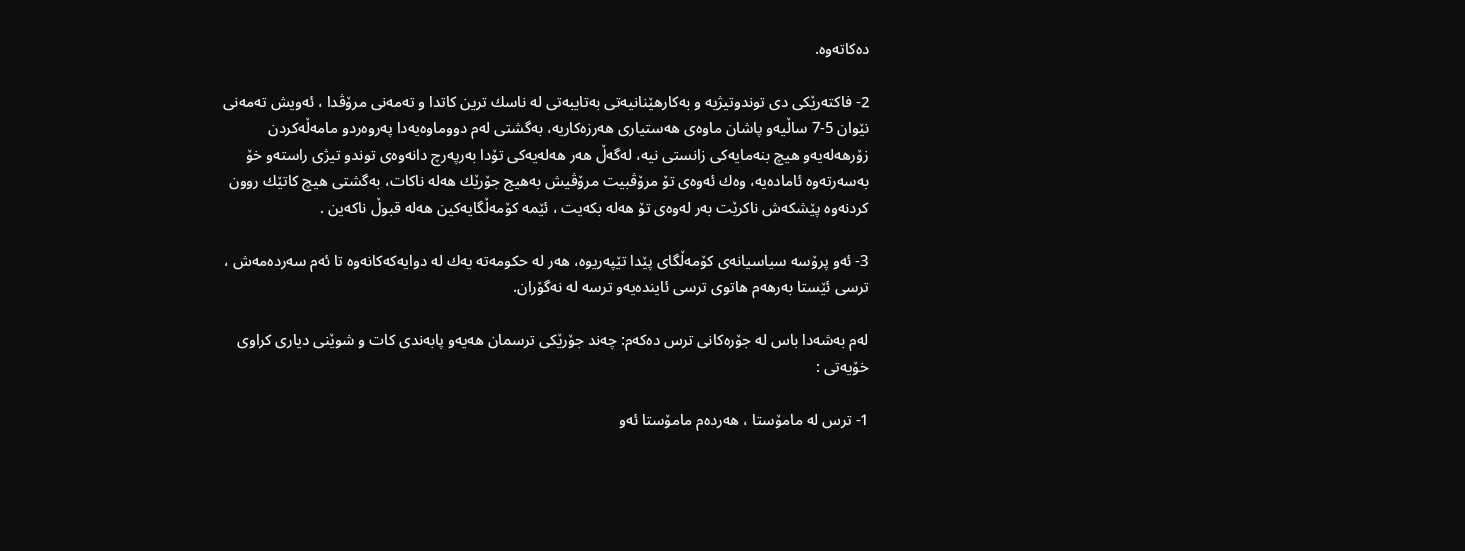ده‌كاته‌وه‌.

2- فاكته‌رێكی دی توندوتیژیه‌ و به‌كارهێنانیه‌تی به‌تایبه‌تی له‌ ناسك ترین كاتدا و ته‌مه‌نی مرۆڤدا ، ئه‌ویش ته‌مه‌نی نێوان 5-7 ساڵیه‌و پاشان ماوه‌ی هه‌ستیاری هه‌رزه‌كاریه‌، به‌گشتی له‌م دووماوه‌یه‌دا په‌روه‌ردو مامه‌ڵه‌كردن زۆرهه‌له‌یه‌و هیچ بنه‌مایه‌كی زانستی نیه‌، له‌گه‌ڵ هه‌ر هه‌له‌یه‌كی تۆدا به‌رپه‌رچ دانه‌وه‌ی توندو تیژی راسته‌و خۆ به‌سه‌رته‌وه‌ ئاماده‌یه‌، وه‌ك ئه‌وه‌ی تۆ مرۆڤبیت مرۆڤیش به‌هیج جۆرێك هه‌له‌ ناكات، به‌گشتی هیچ كاتێك روون كردنه‌وه‌ پێشكه‌ش ناكرێت به‌ر له‌وه‌ی تۆ هه‌له‌ بكه‌یت ، ئێمه‌ كۆمه‌ڵگایه‌كین هه‌له‌ قبوڵ ناكه‌ین .

3- ئه‌و پرۆسه‌ سیاسیانه‌ی كۆمه‌ڵگای پێدا تێپه‌ریوه‌، هه‌ر له‌ حكومه‌ته‌ یه‌ك له‌ دوایه‌كه‌كانه‌وه‌ تا ئه‌م سه‌رده‌مه‌ش ، ترسی ئێستا به‌رهه‌م هاتوی ترسی ئاینده‌یه‌و ترسه‌ له‌ نه‌گۆران.

له‌م به‌شه‌دا باس له‌ جۆره‌كانی ترس ده‌كه‌م: چه‌ند جۆرێكی ترسمان هه‌یه‌و پابه‌ندی كات و شوێنی دیاری كراوی خۆیه‌تی :

1- ترس له‌ مامۆستا ، هه‌رده‌م مامۆستا ئه‌و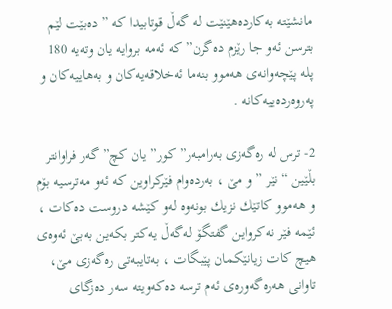مانشێته‌ به‌كارده‌هێنێت له‌ گه‌ڵ قوتابیدا كه‌ ” ده‌بێت لێم بترسن ئه‌و جا رێزم ده‌گرن” كه‌ ئه‌مه‌ بروایه‌ یان وته‌یه‌ 180 پله‌ پێچه‌وانه‌ی هه‌موو بنه‌ما ئه‌خلاقه‌یه‌كان و به‌هاییه‌كان و په‌روه‌رده‌ییه‌كانه‌ .

2- ترس له‌ ره‌گه‌زی به‌رامبه‌ر” كور” یان كچ” گه‌ر فراوانتر بڵێین “نێر ” و مێ‌ ، به‌رده‌وام فێركراوین كه‌ ئه‌و مه‌ترسیه‌ بۆم و هه‌موو كاتێك نزیك بونه‌وه‌ له‌و كێشه‌ دروست ده‌كات ، ئێمه‌ فێر نه‌كرواین گفتگۆ له‌گه‌ڵ یه‌كتر بكه‌ین به‌بێ‌ ئه‌وه‌ی هیچ كات زیانێكمان پێبگات ، به‌تایبه‌تی ره‌گه‌زی مێ‌، تاوانی هه‌ره‌گه‌وره‌ی ئه‌م ترسه‌ ده‌كه‌ویته‌ سه‌ر ده‌زگای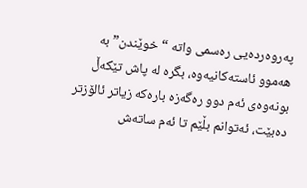په‌روه‌رده‌یی ره‌سمی واته‌ “خوێندن” به‌ هه‌موو ئاسته‌كانیه‌وه‌، بگره‌ له‌ پاش تێكه‌ڵ بونه‌وه‌ی ئه‌م دوو ره‌گه‌زه‌ باره‌كه‌ زیاتر ئالۆزتر ده‌بێت، ئه‌توانم بڵێم تا ئه‌م ساته‌ش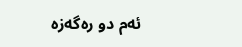ئه‌م دو ره‌گه‌زه‌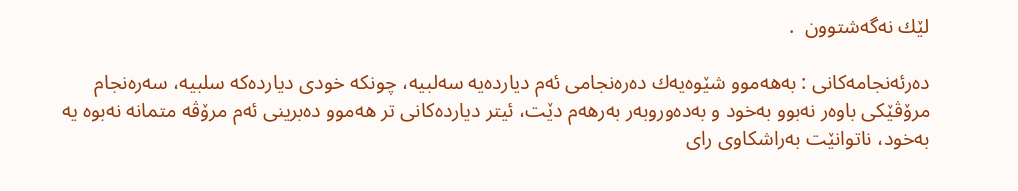لێك نه‌گه‌شتوون  .

ده‌رئه‌‌نجامه‌كانی : به‌هه‌موو شێوه‌یه‌ك ده‌ره‌نجامی ئه‌م دیارده‌یه‌ سه‌لبیه‌، چونكه‌ خودی دیارده‌كه‌ سلبیه‌، سه‌ره‌نجام مرۆڤێكی باوه‌ر نه‌بوو به‌خود و به‌ده‌وروبه‌ر به‌رهه‌م دێت، ئیتر دیارده‌كانی تر هه‌موو ده‌برینی ئه‌م مرۆڤه‌ متمانه‌ نه‌بوه‌ یه‌ به‌خود، ناتوانێت به‌راشكاوی رای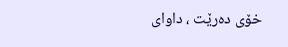خۆی ده‌رێت ، داوای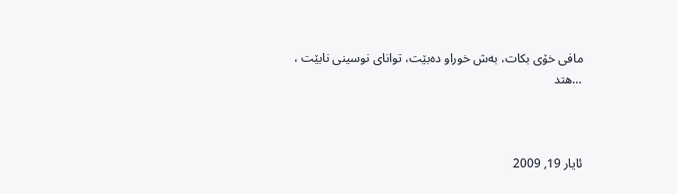مافی خۆی بكات، به‌ش خوراو ده‌بێت، توانای نوسینی نابێت ، …هتد



ئایار 19, 2009